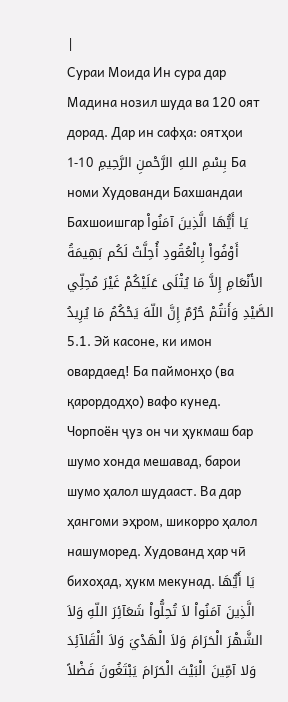|
Сураи Моида Ин сура дар Мадина нозил шуда ва 120 оят дорад. Дар ин сафҳа: оятҳои 1-10 بِسْمِ اللهِ الرَّحْمنِ الرَّحِيمِ Ба номи Худованди Бахшандаи Бахшоишгар يَا أَيُّهَا الَّذِينَ آمَنُواْ أَوْفُواْ بِالْعُقُودِ أُحِلَّتْ لَكُم بَهِيمَةُ الأَنْعَامِ إِلاَّ مَا يُتْلَى عَلَيْكُمْ غَيْرَ مُحِلِّي الصَّيْدِ وَأَنتُمْ حُرُمٌ إِنَّ اللّهَ يَحْكُمُ مَا يُرِيدُ 5.1. Эй касоне, ки имон овардаед! Ба паймонҳо (ва қарордодҳо) вафо кунед. Чорпоён ҷуз он чи ҳукмаш бар шумо хонда мешавад, барои шумо ҳалол шудааст. Ва дар ҳангоми эҳром, шикорро ҳалол нашуморед. Худованд ҳар чӣ бихоҳад, ҳукм мекунад. يَا أَيُّهَا الَّذِينَ آمَنُواْ لاَ تُحِلُّواْ شَعَآئِرَ اللّهِ وَلاَ الشَّهْرَ الْحَرَامَ وَلاَ الْهَدْيَ وَلاَ الْقَلآئِدَ وَلا آمِّينَ الْبَيْتَ الْحَرَامَ يَبْتَغُونَ فَضْلاً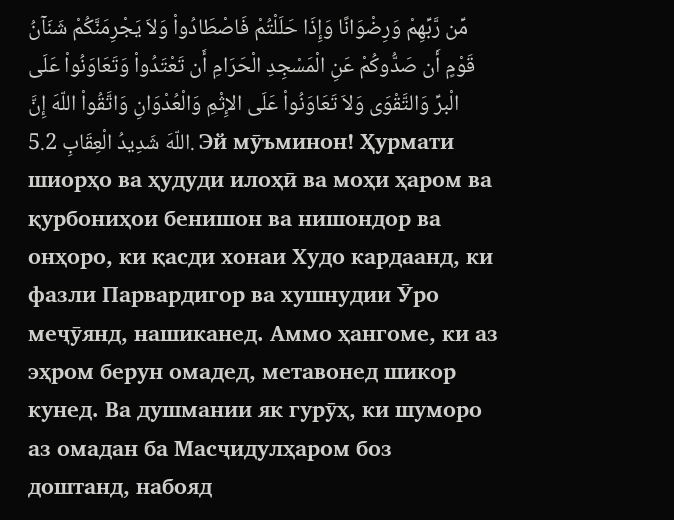مِّن رَّبِّهِمْ وَرِضْوَانًا وَإِذَا حَلَلْتُمْ فَاصْطَادُواْ وَلاَ يَجْرِمَنَّكُمْ شَنَآنُ قَوْمٍ أَن صَدُّوكُمْ عَنِ الْمَسْجِدِ الْحَرَامِ أَن تَعْتَدُواْ وَتَعَاوَنُواْ عَلَى الْبرِّ وَالتَّقْوَى وَلاَ تَعَاوَنُواْ عَلَى الإِثْمِ وَالْعُدْوَانِ وَاتَّقُواْ اللّهَ إِنَّ اللّهَ شَدِيدُ الْعِقَابِ 5.2. Эй мӯъминон! Ҳурмати шиорҳо ва ҳудуди илоҳӣ ва моҳи ҳаром ва қурбониҳои бенишон ва нишондор ва онҳоро, ки қасди хонаи Худо кардаанд, ки фазли Парвардигор ва хушнудии Ӯро меҷӯянд, нашиканед. Аммо ҳангоме, ки аз эҳром берун омадед, метавонед шикор кунед. Ва душмании як гурӯҳ, ки шуморо аз омадан ба Масҷидулҳаром боз доштанд, набояд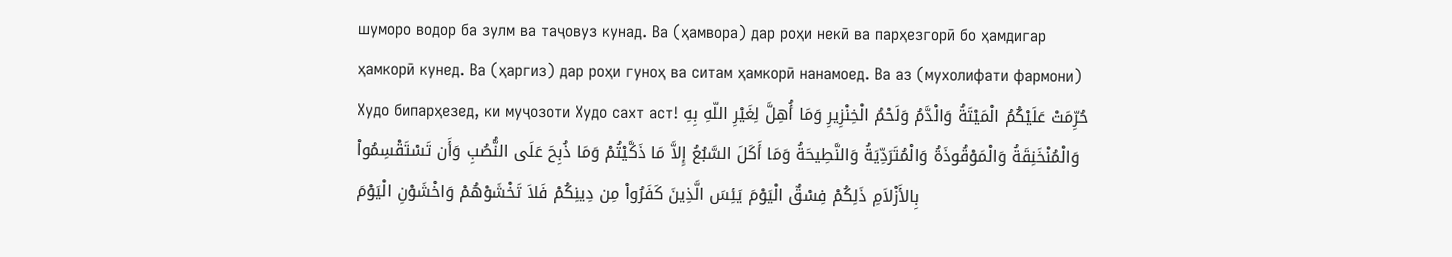шуморо водор ба зулм ва таҷовуз кунад. Ва (ҳамвора) дар роҳи некӣ ва парҳезгорӣ бо ҳамдигар ҳамкорӣ кунед. Ва (ҳаргиз) дар роҳи гуноҳ ва ситам ҳамкорӣ нанамоед. Ва аз (мухолифати фармони) Худо бипарҳезед, ки муҷозоти Худо сахт аст! حُرِّمَتْ عَلَيْكُمُ الْمَيْتَةُ وَالْدَّمُ وَلَحْمُ الْخِنْزِيرِ وَمَا أُهِلَّ لِغَيْرِ اللّهِ بِهِ وَالْمُنْخَنِقَةُ وَالْمَوْقُوذَةُ وَالْمُتَرَدِّيَةُ وَالنَّطِيحَةُ وَمَا أَكَلَ السَّبُعُ إِلاَّ مَا ذَكَّيْتُمْ وَمَا ذُبِحَ عَلَى النُّصُبِ وَأَن تَسْتَقْسِمُواْ بِالأَزْلاَمِ ذَلِكُمْ فِسْقٌ الْيَوْمَ يَئِسَ الَّذِينَ كَفَرُواْ مِن دِينِكُمْ فَلاَ تَخْشَوْهُمْ وَاخْشَوْنِ الْيَوْمَ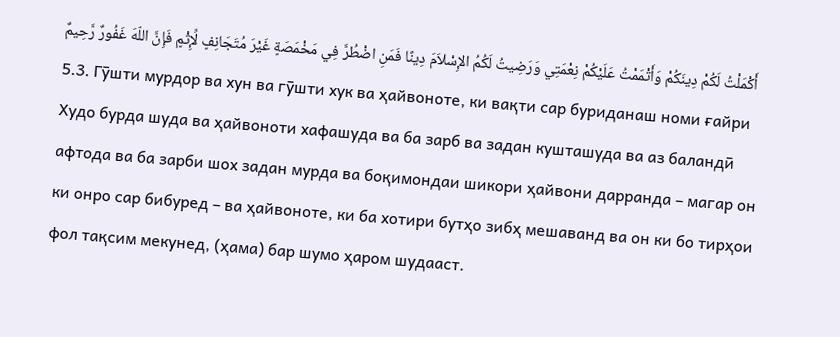أَكْمَلْتُ لَكُمْ دِينَكُمْ وَأَتْمَمْتُ عَلَيْكُمْ نِعْمَتِي وَرَضِيتُ لَكُمُ الإِسْلاَمَ دِينًا فَمَنِ اضْطُرَّ فِي مَخْمَصَةٍ غَيْرَ مُتَجَانِفٍ لِّإِثْمٍ فَإِنَّ اللّهَ غَفُورٌ رَّحِيمٌ 5.3. Гӯшти мурдор ва хун ва гӯшти хук ва ҳайвоноте, ки вақти сар буриданаш номи ғайри Худо бурда шуда ва ҳайвоноти хафашуда ва ба зарб ва задан кушташуда ва аз баландӣ афтода ва ба зарби шох задан мурда ва боқимондаи шикори ҳайвони дарранда – магар он ки онро сар бибуред – ва ҳайвоноте, ки ба хотири бутҳо зибҳ мешаванд ва он ки бо тирҳои фол тақсим мекунед, (ҳама) бар шумо ҳаром шудааст.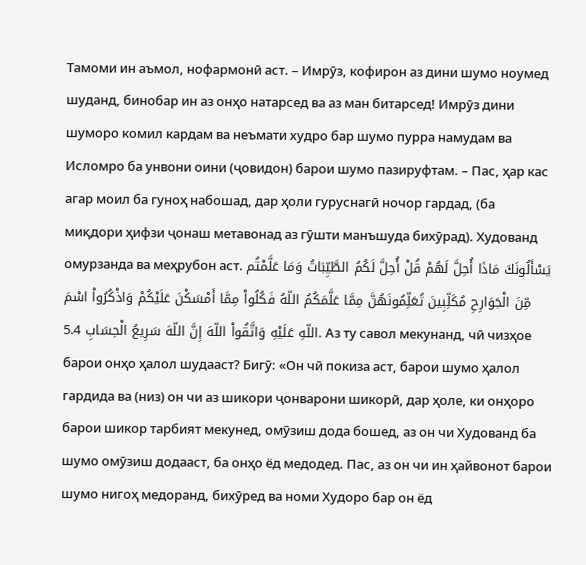Тамоми ин аъмол, нофармонӣ аст. – Имрӯз, кофирон аз дини шумо ноумед шуданд, бинобар ин аз онҳо натарсед ва аз ман битарсед! Имрӯз дини шуморо комил кардам ва неъмати худро бар шумо пурра намудам ва Исломро ба унвони оини (ҷовидон) барои шумо пазируфтам. – Пас, ҳар кас агар моил ба гуноҳ набошад, дар ҳоли гуруснагӣ ночор гардад, (ба миқдори ҳифзи ҷонаш метавонад аз гӯшти манъшуда бихӯрад). Худованд омурзанда ва меҳрубон аст. يَسْأَلُونَكَ مَاذَا أُحِلَّ لَهُمْ قُلْ أُحِلَّ لَكُمُ الطَّيِّبَاتُ وَمَا عَلَّمْتُم مِّنَ الْجَوَارِحِ مُكَلِّبِينَ تُعَلِّمُونَهُنَّ مِمَّا عَلَّمَكُمُ اللّهُ فَكُلُواْ مِمَّا أَمْسَكْنَ عَلَيْكُمْ وَاذْكُرُواْ اسْمَ اللّهِ عَلَيْهِ وَاتَّقُواْ اللّهَ إِنَّ اللّهَ سَرِيعُ الْحِسَابِ 5.4. Аз ту савол мекунанд, чӣ чизҳое барои онҳо ҳалол шудааст? Бигӯ: «Он чӣ покиза аст, барои шумо ҳалол гардида ва (низ) он чи аз шикори ҷонварони шикорӣ, дар ҳоле, ки онҳоро барои шикор тарбият мекунед, омӯзиш дода бошед, аз он чи Худованд ба шумо омӯзиш додааст, ба онҳо ёд медодед. Пас, аз он чи ин ҳайвонот барои шумо нигоҳ медоранд, бихӯред ва номи Худоро бар он ёд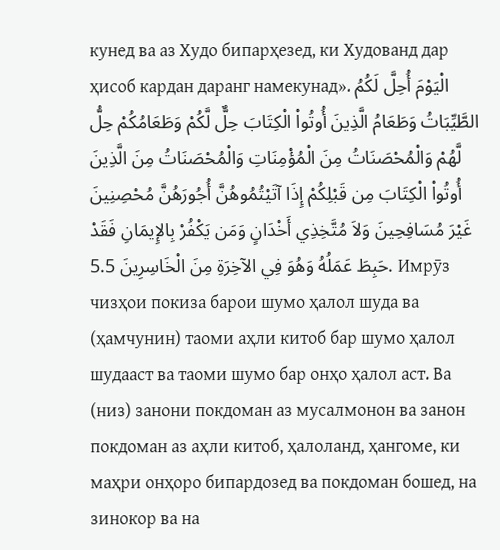кунед ва аз Худо бипарҳезед, ки Худованд дар ҳисоб кардан даранг намекунад». الْيَوْمَ أُحِلَّ لَكُمُ الطَّيِّبَاتُ وَطَعَامُ الَّذِينَ أُوتُواْ الْكِتَابَ حِلٌّ لَّكُمْ وَطَعَامُكُمْ حِلُّ لَّهُمْ وَالْمُحْصَنَاتُ مِنَ الْمُؤْمِنَاتِ وَالْمُحْصَنَاتُ مِنَ الَّذِينَ أُوتُواْ الْكِتَابَ مِن قَبْلِكُمْ إِذَا آتَيْتُمُوهُنَّ أُجُورَهُنَّ مُحْصِنِينَ غَيْرَ مُسَافِحِينَ وَلاَ مُتَّخِذِي أَخْدَانٍ وَمَن يَكْفُرْ بِالإِيمَانِ فَقَدْ حَبِطَ عَمَلُهُ وَهُوَ فِي الآخِرَةِ مِنَ الْخَاسِرِينَ 5.5. Имрӯз чизҳои покиза барои шумо ҳалол шуда ва (ҳамчунин) таоми аҳли китоб бар шумо ҳалол шудааст ва таоми шумо бар онҳо ҳалол аст. Ва (низ) занони покдоман аз мусалмонон ва занон покдоман аз аҳли китоб, ҳалоланд, ҳангоме, ки маҳри онҳоро бипардозед ва покдоман бошед, на зинокор ва на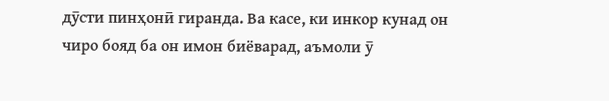дӯсти пинҳонӣ гиранда. Ва касе, ки инкор кунад он чиро бояд ба он имон биёварад, аъмоли ӯ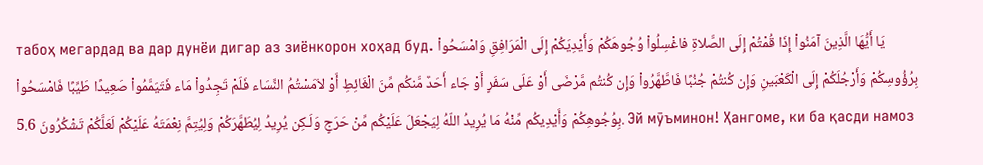табоҳ мегардад ва дар дунёи дигар аз зиёнкорон хоҳад буд. يَا أَيُّهَا الَّذِينَ آمَنُواْ إِذَا قُمْتُمْ إِلَى الصَّلاةِ فاغْسِلُواْ وُجُوهَكُمْ وَأَيْدِيَكُمْ إِلَى الْمَرَافِقِ وَامْسَحُواْ بِرُؤُوسِكُمْ وَأَرْجُلَكُمْ إِلَى الْكَعْبَينِ وَإِن كُنتُمْ جُنُبًا فَاطَّهَّرُواْ وَإِن كُنتُم مَّرْضَى أَوْ عَلَى سَفَرٍ أَوْ جَاء أَحَدٌ مَّنكُم مِّنَ الْغَائِطِ أَوْ لاَمَسْتُمُ النِّسَاء فَلَمْ تَجِدُواْ مَاء فَتَيَمَّمُواْ صَعِيدًا طَيِّبًا فَامْسَحُواْ بِوُجُوهِكُمْ وَأَيْدِيكُم مِّنْهُ مَا يُرِيدُ اللّهُ لِيَجْعَلَ عَلَيْكُم مِّنْ حَرَجٍ وَلَـكِن يُرِيدُ لِيُطَهَّرَكُمْ وَلِيُتِمَّ نِعْمَتَهُ عَلَيْكُمْ لَعَلَّكُمْ تَشْكُرُونَ 5.6. Эй мӯъминон! Ҳангоме, ки ба қасди намоз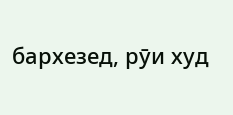бархезед, рӯи худ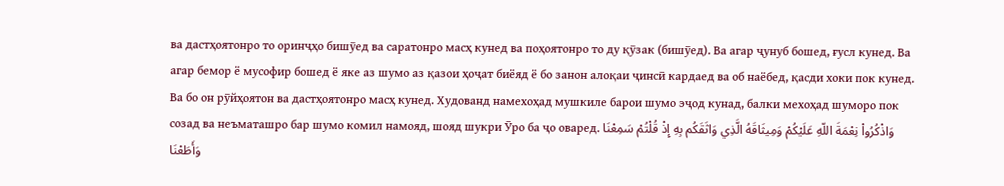ва дастҳоятонро то оринҷҳо бишӯед ва саратонро масҳ кунед ва поҳоятонро то ду қӯзак (бишӯед). Ва агар ҷунуб бошед, ғусл кунед. Ва агар бемор ё мусофир бошед ё яке аз шумо аз қазои ҳоҷат биёяд ё бо занон алоқаи ҷинсӣ кардаед ва об наёбед, қасди хоки пок кунед. Ва бо он рӯйҳоятон ва дастҳоятонро масҳ кунед. Худованд намехоҳад мушкиле барои шумо эҷод кунад, балки мехоҳад шуморо пок созад ва неъматашро бар шумо комил намояд, шояд шукри Ӯро ба ҷо оваред. وَاذْكُرُواْ نِعْمَةَ اللّهِ عَلَيْكُمْ وَمِيثَاقَهُ الَّذِي وَاثَقَكُم بِهِ إِذْ قُلْتُمْ سَمِعْنَا وَأَطَعْنَا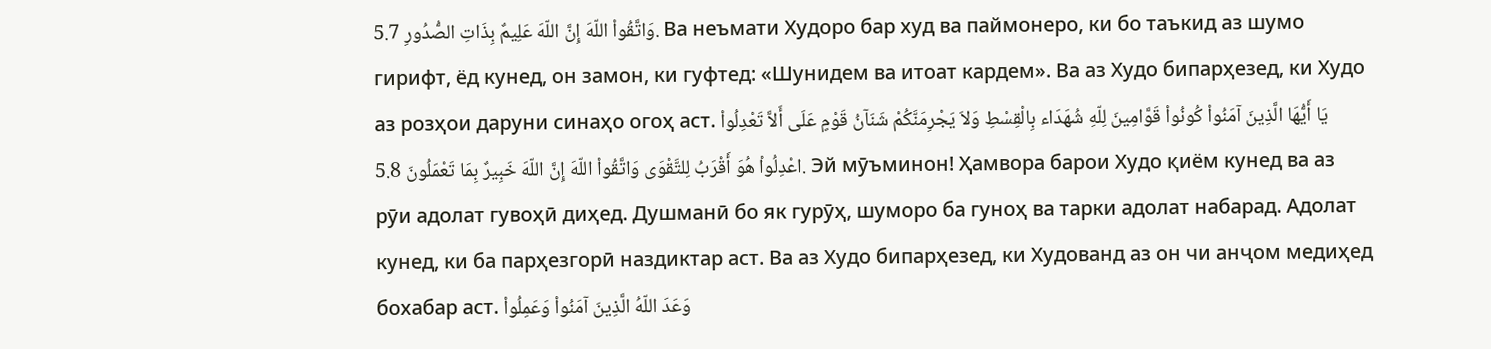وَاتَّقُواْ اللّهَ إِنَّ اللّهَ عَلِيمٌ بِذَاتِ الصُّدُورِ 5.7. Ва неъмати Худоро бар худ ва паймонеро, ки бо таъкид аз шумо гирифт, ёд кунед, он замон, ки гуфтед: «Шунидем ва итоат кардем». Ва аз Худо бипарҳезед, ки Худо аз розҳои даруни синаҳо огоҳ аст. يَا أَيُّهَا الَّذِينَ آمَنُواْ كُونُواْ قَوَّامِينَ لِلّهِ شُهَدَاء بِالْقِسْطِ وَلاَ يَجْرِمَنَّكُمْ شَنَآنُ قَوْمٍ عَلَى أَلاَّ تَعْدِلُواْ اعْدِلُواْ هُوَ أَقْرَبُ لِلتَّقْوَى وَاتَّقُواْ اللّهَ إِنَّ اللّهَ خَبِيرٌ بِمَا تَعْمَلُونَ 5.8. Эй мӯъминон! Ҳамвора барои Худо қиём кунед ва аз рӯи адолат гувоҳӣ диҳед. Душманӣ бо як гурӯҳ, шуморо ба гуноҳ ва тарки адолат набарад. Адолат кунед, ки ба парҳезгорӣ наздиктар аст. Ва аз Худо бипарҳезед, ки Худованд аз он чи анҷом медиҳед бохабар аст. وَعَدَ اللّهُ الَّذِينَ آمَنُواْ وَعَمِلُواْ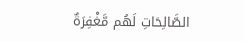الصَّالِحَاتِ لَهُم مَّغْفِرَةٌ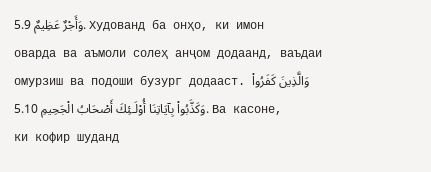وَأَجْرٌ عَظِيمٌ 5.9. Худованд ба онҳо, ки имон оварда ва аъмоли солеҳ анҷом додаанд, ваъдаи омурзиш ва подоши бузург додааст. وَالَّذِينَ كَفَرُواْ وَكَذَّبُواْ بِآيَاتِنَا أُوْلَـئِكَ أَصْحَابُ الْجَحِيمِ 5.10. Ва касоне, ки кофир шуданд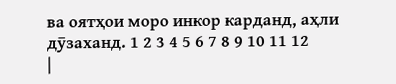ва оятҳои моро инкор карданд, аҳли дӯзаханд. 1 2 3 4 5 6 7 8 9 10 11 12
|